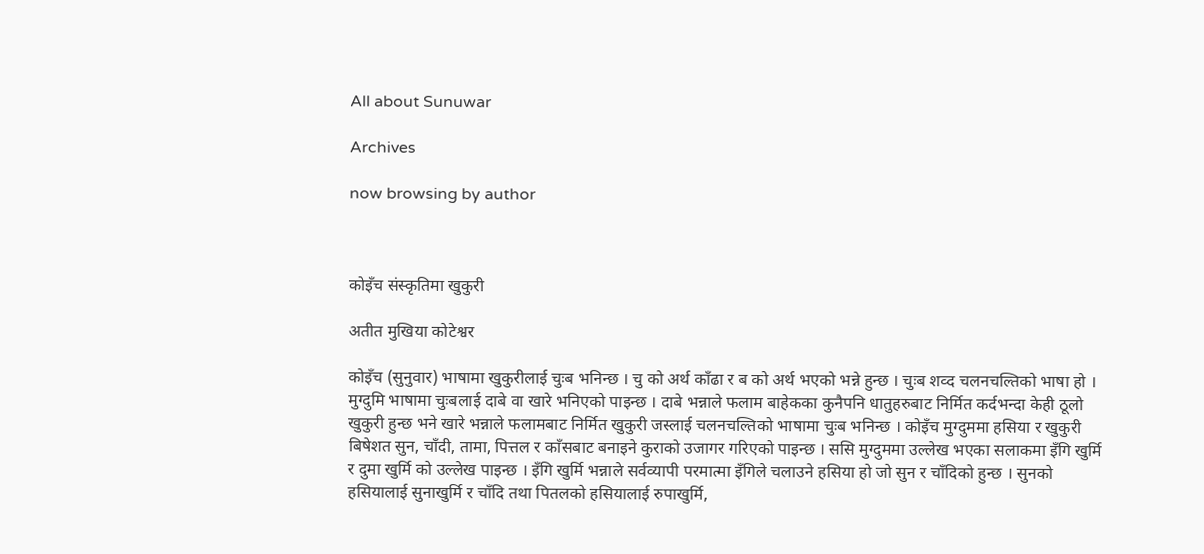All about Sunuwar

Archives

now browsing by author



कोइँच संस्कृतिमा खुकुरी

अतीत मुखिया कोटेश्वर

कोइँच (सुनुवार) भाषामा खुकुरीलाई चुःब भनिन्छ । चु को अर्थ काँढा र ब को अर्थ भएको भन्ने हुन्छ । चुःब शव्द चलनचल्तिको भाषा हो । मुग्दुमि भाषामा चुःबलाई दाबे वा खारे भनिएको पाइन्छ । दाबे भन्नाले फलाम बाहेकका कुनैपनि धातुहरुबाट निर्मित कर्दभन्दा केही ठूलो खुकुरी हुन्छ भने खारे भन्नाले फलामबाट निर्मित खुकुरी जस्लाई चलनचल्तिको भाषामा चुःब भनिन्छ । कोइँच मुग्दुममा हसिया र खुकुरी बिषेशत सुन, चाँदी, तामा, पित्तल र काँसबाट बनाइने कुराको उजागर गरिएको पाइन्छ । ससि मुग्दुममा उल्लेख भएका सलाकमा इँगि खुर्मि र दुमा खुर्मि को उल्लेख पाइन्छ । इँगि खुर्मि भन्नाले सर्वव्यापी परमात्मा इँगिले चलाउने हसिया हो जो सुन र चाँदिको हुन्छ । सुनको हसियालाई सुनाखुर्मि र चाँदि तथा पितलको हसियालाई रुपाखुर्मि,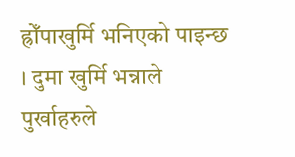ह्रोँपाखुर्मि भनिएको पाइन्छ । दुमा खुर्मि भन्नाले पुर्खाहरुले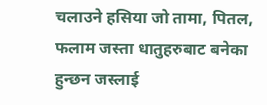चलाउने हसिया जो तामा, पितल, फलाम जस्ता धातुहरुबाट बनेका हुन्छन जस्लाई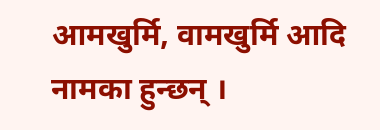आमखुर्मि, वामखुर्मि आदि नामका हुन्छन् ।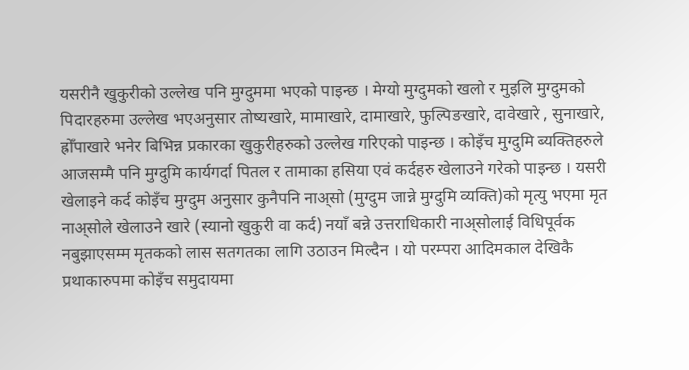यसरीनै खुकुरीको उल्लेख पनि मुग्दुममा भएको पाइन्छ । मेग्यो मुग्दुमको खलो र मुइलि मुग्दुमको पिदारहरुमा उल्लेख भएअनुसार तोष्यखारे, मामाखारे, दामाखारे, फुल्पिङखारे, दावेखारे , सुनाखारे, ह्रोँपाखारे भनेर बिभिन्न प्रकारका खुकुरीहरुको उल्लेख गरिएको पाइन्छ । कोइँच मुग्दुमि ब्यक्तिहरुले आजसम्मै पनि मुग्दुमि कार्यगर्दा पितल र तामाका हसिया एवं कर्दहरु खेलाउने गरेको पाइन्छ । यसरी खेलाइने कर्द कोइँच मुग्दुम अनुसार कुनैपनि नाअ्सो (मुग्दुम जान्ने मुग्दुमि व्यक्ति)को मृत्यु भएमा मृत नाअ्सोले खेलाउने खारे (स्यानो खुकुरी वा कर्द) नयाँ बन्ने उत्तराधिकारी नाअ्सोलाई विधिपूर्वक नबुझाएसम्म मृतकको लास सतगतका लागि उठाउन मिल्दैन । यो परम्परा आदिमकाल देखिकै प्रथाकारुपमा कोइँच समुदायमा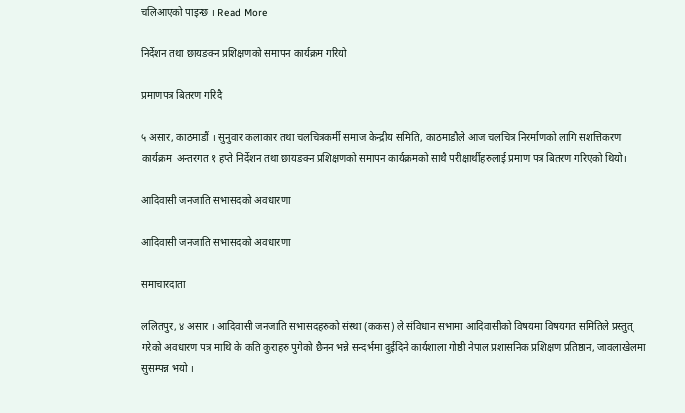चलिआएको पाइन्छ । Read More

निर्देशन तथा छायङक्न प्रशिक्षणको समापन कार्यक्रम गरियो

प्रमाणपत्र बितरण गरिदै

५ असार, काठमाडौं । सुनुवार कलाकार तथा चलचित्रकर्मी समाज केन्द्रीय समिति, काठमाडौले आज चलचित्र निरर्माणको लागि सशत्तिकरण  कार्यक्रम  अन्तरगत १ हप्ते निर्देशन तथा छायङक्न प्रशिक्षणको समापन कार्यक्रमको साथै परीक्षार्थीहरुलाई प्रमाण पत्र बितरण गरिएको थियो।

आदिवासी जनजाति सभासदको अवधारणा

आदिवासी जनजाति सभासदको अवधारणा

समाचारदाता

ललितपुर, ४ असार । आदिवासी जनजाति सभासदहरुको संस्था (ककस) ले संविधान सभामा आदिवासीको विषयमा विषयगत समितिले प्रस्तुत् गरेको अवधारण पत्र माथि के कति कुराहरु पुगेको छैनन भन्ने सन्दर्भमा दुईदिने कार्यशाला गोष्ठी नेपाल प्रशासनिक प्रशिक्षण प्रतिष्ठान, जावलाखेलमा  सुसम्पन्न भयो ।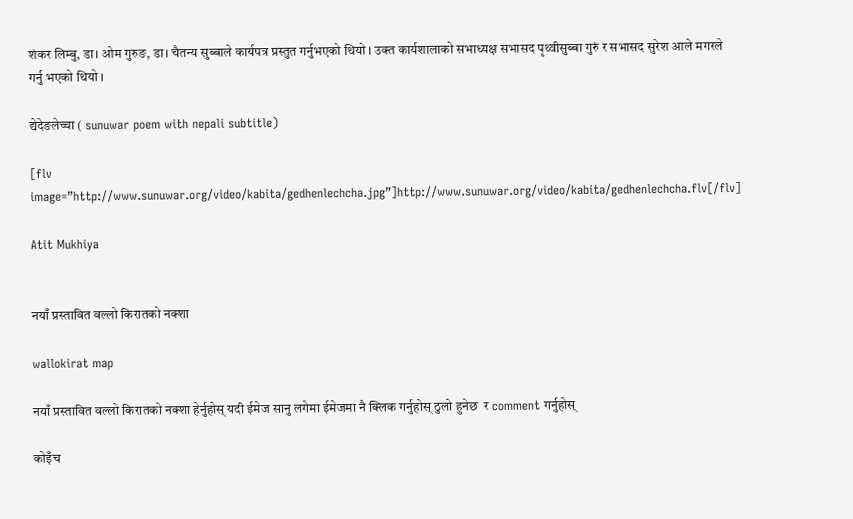शंकर लिम्बु, डा। ओम गुरुङ, डा। चैतन्य सुब्बाले कार्यपत्र प्रस्तुत गर्नुभएको थियो । उक्त कार्यशालाको सभाध्यक्ष सभासद पृथ्वीसुब्बा गुरुं र सभासद सुरेश आले मगरले गर्नु भएको थियो ।

द्येदेङलेच्चा ( sunuwar poem with nepali subtitle)

[flv image=”http://www.sunuwar.org/video/kabita/gedhenlechcha.jpg”]http://www.sunuwar.org/video/kabita/gedhenlechcha.flv[/flv]

Atit Mukhiya


नयाँ प्रस्तावित वल्लो किरातको नक्शा

wallokirat map

नयाँ प्रस्तावित वल्लो किरातको नक्शा हेर्नुहोस् यदी ईमेज सानु लगेमा ईमेजमा नै क्लिक गर्नुहोस् ठुलो हुनेछ  र comment गर्नुहोस्

कोइँच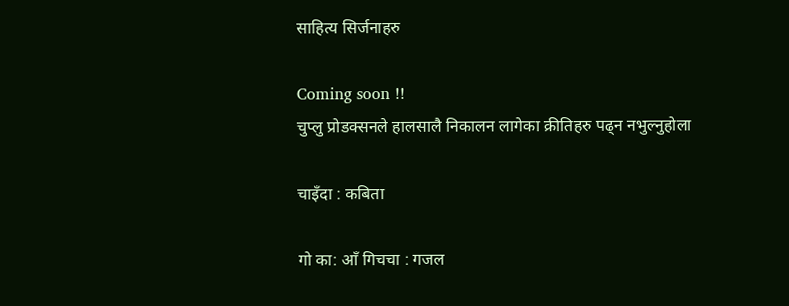साहित्य सिर्जनाहरु

Coming soon !!
चुप्लु प्रोडक्सनले हालसालै निकालन लागेका क्रीतिहरु पढ्न नभुल्नुहोला

चाइँदा : कबिता

गो का: आँ गिचचा : गजल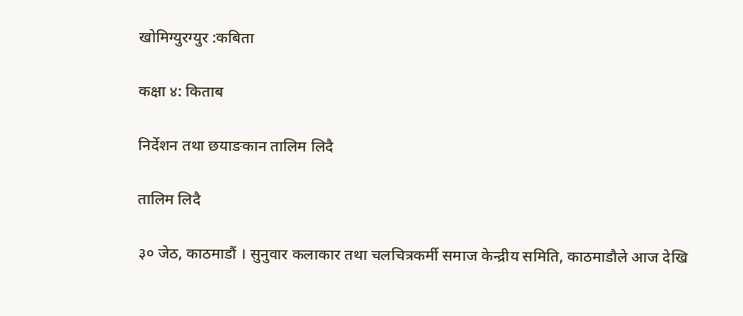खोमिग्युरग्युर :कबिता

कक्षा ४: किताब

निर्देशन तथा छयाङकान तालिम लिदै

तालिम लिदै

३० जेठ, काठमाडौं । सुनुवार कलाकार तथा चलचित्रकर्मी समाज केन्द्रीय समिति, काठमाडौले आज देखि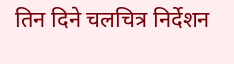तिन दिने चलचित्र निर्देशन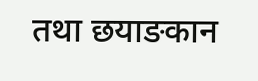तथा छयाङकान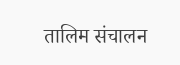तालिम संचालन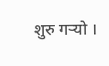शुरु गर्‍यो ।